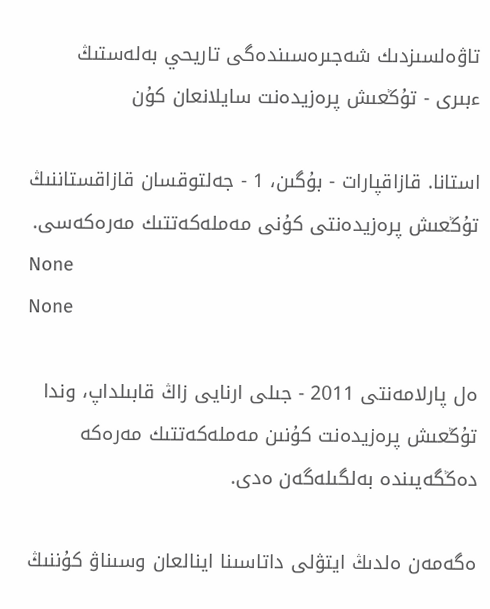تاۋەلسىزدىك شەجىرەسىندەگى تاريحي بەلەستىڭ ءبىرى - تۇڭعىش پرەزيدەنت سايلانعان كۇن

استانا. قازاقپارات - بۇگىن، 1 - جەلتوقسان قازاقستاننىڭ تۇڭعىش پرەزيدەنتى كۇنى مەملەكەتتىك مەرەكەسى.
None
None

ەل پارلامەنتى 2011 - جىلى ارنايى زاڭ قابىلداپ، وندا تۇڭعىش پرەزيدەنت كۇنىن مەملەكەتتىك مەرەكە دەڭگەيىندە بەلگىلەگەن ەدى.

ەگەمەن ەلدىڭ ايتۋلى داتاسىنا اينالعان وسىناۋ كۇننىڭ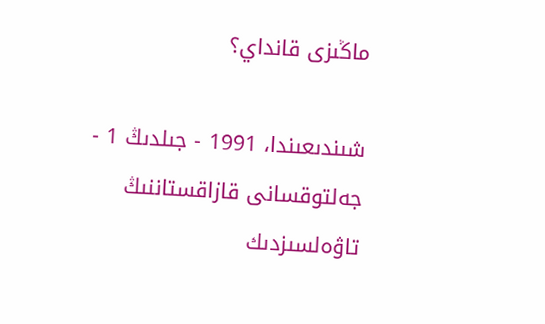ماڭىزى قانداي؟

شىندىعىندا، 1991 - جىلدىڭ 1 - جەلتوقسانى قازاقستاننىڭ تاۋەلسىزدىك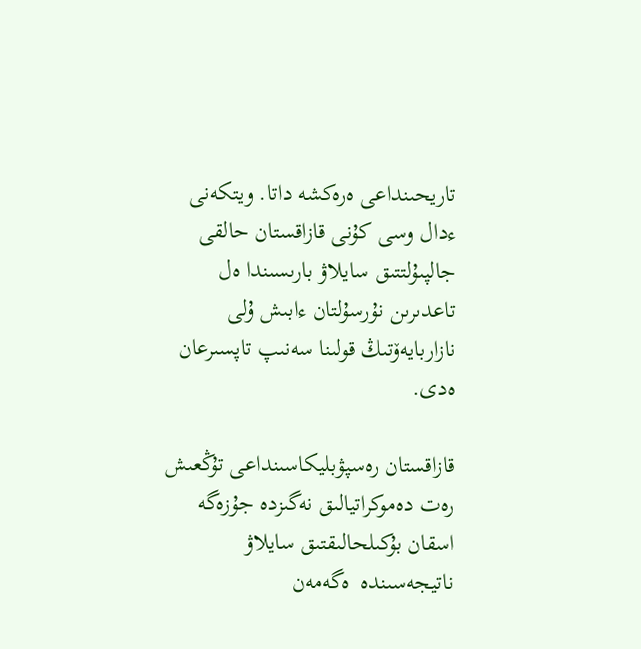تاريحىنداعى ەرەكشە داتا. ويتكەنى ءدال وسى كۇنى قازاقستان حالقى جالپىۇلتتىق سايلاۋ بارىسىندا ەل تاعدىرىن نۇرسۇلتان ءابىش ۇلى نازاربايەۆتىڭ قولىنا سەنىپ تاپسىرعان ەدى.

قازاقستان رەسپۋبليكاسىنداعى تۇڭعىش رەت دەموكراتيالىق نەگىزدە جۇزەگە اسقان بۇكىلحالىقتىق سايلاۋ ناتيجەسىندە  ەگەمەن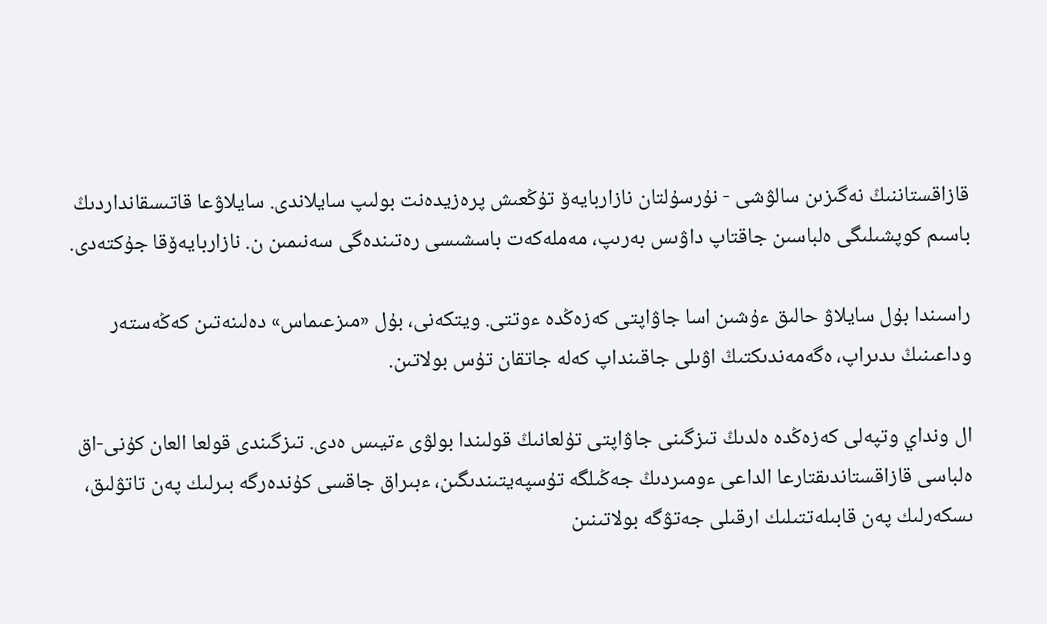قازاقستاننىڭ نەگىزىن سالۋشى - نۇرسۇلتان نازاربايەۆ تۇڭعىش پرەزيدەنت بولىپ سايلاندى. سايلاۋعا قاتىسقانداردىڭ باسىم كوپشىلىگى ەلباسىن جاقتاپ داۋىس بەرىپ، مەملەكەت باسشىسى رەتىندەگى سەنىمىن ن. نازاربايەۆقا جۇكتەدى.

راسىندا بۇل سايلاۋ حالىق ءۇشىن اسا جاۋاپتى كەزەڭدە ءوتتى. ويتكەنى، بۇل «مىزعىماس» دەلىنەتىن كەڭەستەر وداعىنىڭ ىدىراپ، ەگەمەندىكتىڭ اۋىلى جاقىنداپ كەلە جاتقان تۇس بولاتىن.

ال ونداي وتپەلى كەزەڭدە ەلدىڭ تىزگىنى جاۋاپتى تۇلعانىڭ قولىندا بولۋى ءتيىس ەدى. تىزگىندى قولعا العان كۇنى-اق ەلباسى قازاقستاندىقتارعا الداعى ءومىردىڭ جەڭىلگە تۇسپەيتىندىگىن، ءبىراق جاقسى كۇندەرگە بىرلىك پەن تاتۋلىق، ىسكەرلىك پەن قابىلەتتىلىك ارقىلى جەتۋگە بولاتىنىن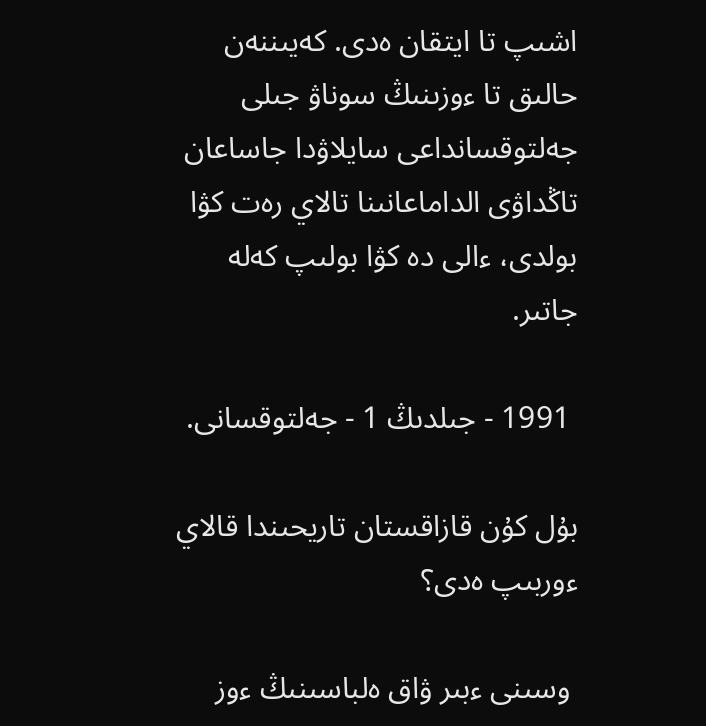اشىپ تا ايتقان ەدى. كەيىننەن حالىق تا ءوزىنىڭ سوناۋ جىلى جەلتوقسانداعى سايلاۋدا جاساعان تاڭداۋى الداماعانىنا تالاي رەت كۋا بولدى، ءالى دە كۋا بولىپ كەلە جاتىر.

 1991 - جىلدىڭ 1 - جەلتوقسانى.

بۇل كۇن قازاقستان تاريحىندا قالاي ءوربىپ ەدى؟

 وسىنى ءبىر ۋاق ەلباسىنىڭ ءوز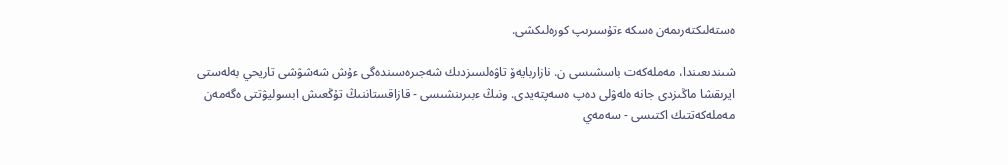ەستەلىكتەرىمەن ەسكە ءتۇسىرىپ كورەلىكشى.

شىندىعىندا، مەملەكەت باسشىسى ن. نازاربايەۆ تاۋەلسىزدىك شەجىرەسىندەگى ءۇش شەشۋشى تاريحي بەلەستى ايرىقشا ماڭىزدى جانە ەلەۋلى دەپ ەسەپتەيدى. ونىڭ ءبىرىنشىسى - قازاقستاننىڭ تۇڭعىش ابسوليۋتتى ەگەمەن مەملەكەتتىك اكتىسى - سەمەي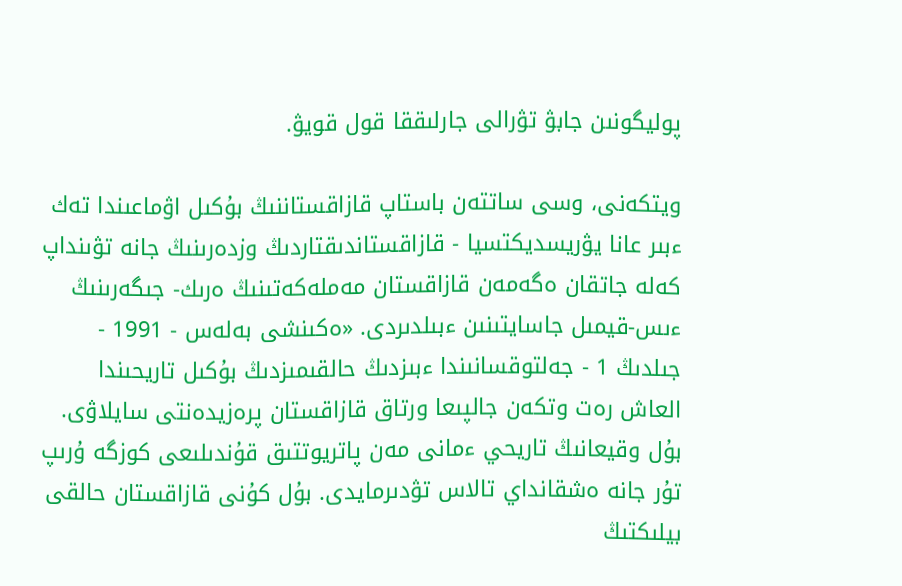پوليگونىن جابۋ تۋرالى جارلىققا قول قويۋ.

ويتكەنى، وسى ساتتەن باستاپ قازاقستاننىڭ بۇكىل اۋماعىندا تەك ءبىر عانا يۋريسديكتسيا - قازاقستاندىقتاردىڭ وزدەرىنىڭ جانە تۋىنداپ كەلە جاتقان ەگەمەن قازاقستان مەملەكەتىنىڭ ەرىك- جىگەرىنىڭ ءىس-قيمىل جاسايتىنىن ءبىلدىردى. «ەكىنشى بەلەس - 1991 - جىلدىڭ 1 - جەلتوقسانىندا ءبىزدىڭ حالقىمىزدىڭ بۇكىل تاريحىندا العاش رەت وتكەن جالپىعا ورتاق قازاقستان پرەزيدەنتى سايلاۋى. بۇل وقيعانىڭ تاريحي ءمانى مەن پاتريوتتىق قۇندىلىعى كوزگە ۇرىپ تۇر جانە ەشقانداي تالاس تۋدىرمايدى. بۇل كۇنى قازاقستان حالقى بيلىكتىڭ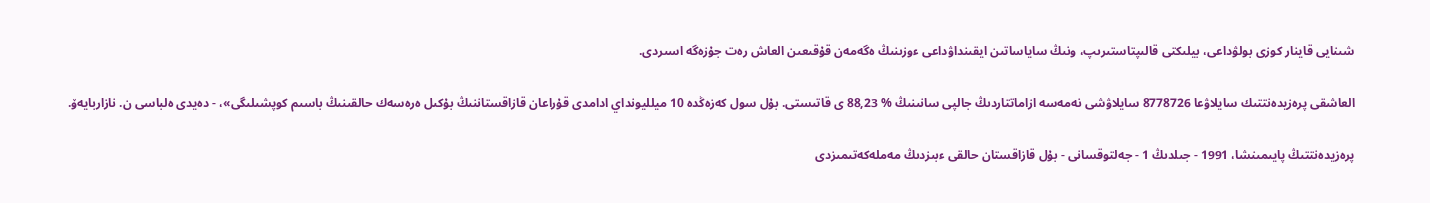شىنايى قاينار كوزى بولۋداعى، بيلىكتى قالىپتاستىرىپ، ونىڭ ساياساتىن ايقىنداۋداعى ءوزىنىڭ ەگەمەن قۇقىعىن العاش رەت جۇزەگە اسىردى.

العاشقى پرەزيدەنتتىك سايلاۋعا 8778726 سايلاۋشى نەمەسە ازاماتتاردىڭ جالپى سانىنىڭ % 88,23 ى قاتىستى. بۇل سول كەزەڭدە 10 ميلليونداي ادامدى قۇراعان قازاقستاننىڭ بۇكىل ەرەسەك حالقىنىڭ باسىم كوپشىلىگى»، - دەيدى ەلباسى ن. نازاربايەۆ.

پرەزيدەنتتىڭ پايىمىنشا، 1991 - جىلدىڭ 1 - جەلتوقسانى - بۇل قازاقستان حالقى ءبىزدىڭ مەملەكەتىمىزدى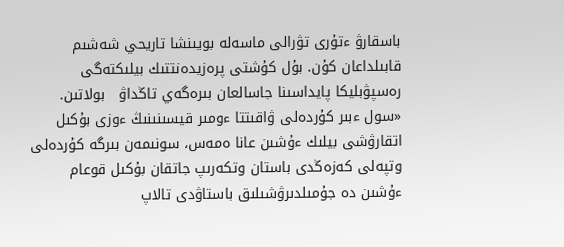باسقارۋ ءتۇرى تۋرالى ماسەلە بويىنشا تاريحي شەشىم قابىلداعان كۇن. بۇل كۇشتى پرەزيدەنتتىك بيلىكتەگى رەسپۋبليكا پايداسىنا جاسالعان بىرەگەي تاڭداۋ   بولاتىن. «سول ءبىر كۇردەلى ۋاقىتتا ءومىر قيسىنىنىڭ ءوزى بۇكىل اتقارۋشى بيلىك ءۇشىن عانا ەمەس، سونىمەن بىرگە كۇردەلى وتپەلى كەزەڭدى باستان وتكەرىپ جاتقان بۇكىل قوعام ءۇشىن دە جۇمىلدىرۋشىلىق باستاۋدى تالاپ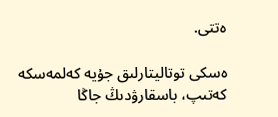ەتتى.

ەسكى توتاليتارلىق جۇيە كەلمەسكە كەتىپ، باسقارۋدىڭ جاڭا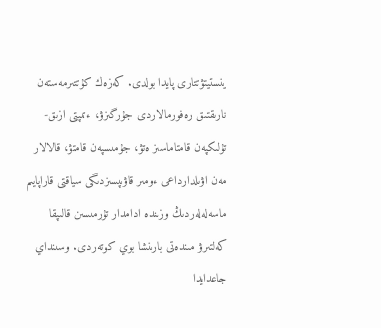ينستيتۋتتارى پايدا بولدى. كەزەك كۇتتىرمەستەن نارىقتىق رەفورمالاردى جۇرگىزۋ، ءتىپتى ازىق- تۇلىكپەن قامتاماسىز ەتۋ، جۇمىسپەن قامتۋ، قالالار مەن اۋىلدارداعى ءومىر قاۋىپسىزدىگى سياقتى قاراپايىم ماسەلەلەردىڭ وزىندە ادامدار تۇرمىسىن قالىپقا كەلتىرۋ مىندەتى بارىنشا بوي كوتەردى. وسىنداي جاعدايدا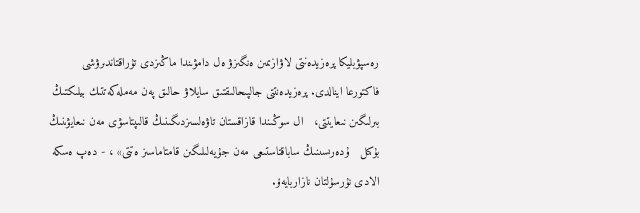رەسپۋبليكا پرەزيدەنتى لاۋازىمىن ەنگىزۋ ەل دامۋىندا ماڭىزدى تۇراقتاندىرۋشى فاكتورعا اينالدى. پرەزيدەنتتى جالپىحالىقتىق سايلاۋ حالىق پەن مەملەكەتتىك بيلىكتىڭ بىرلىگىن نىعايتتى،   ال سوڭىندا قازاقستان تاۋەلسىزدىگىنىڭ قالىپتاسۋى مەن نىعايۋىنىڭ   بۇكىل   ۇدەرىسىنىڭ ساباقتاستىعى مەن جۇيەلىلىگىن قامتاماسىز ەتتى» ، - دەپ ەسكە الادى نۇرسۇلتان نازاربايەۆ.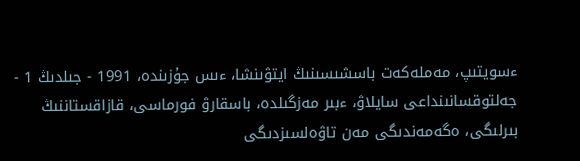ءسويتىپ، مەملەكەت باسشىسىنىڭ ايتۋىنشا، ءىس جۇزىندە، 1991 - جىلدىڭ 1 - جەلتوقسانىنداعى سايلاۋ، ءبىر مەزگىلدە، باسقارۋ فورماسى، قازاقستاننىڭ بىرلىگى، ەگەمەندىگى مەن تاۋەلسىزدىگى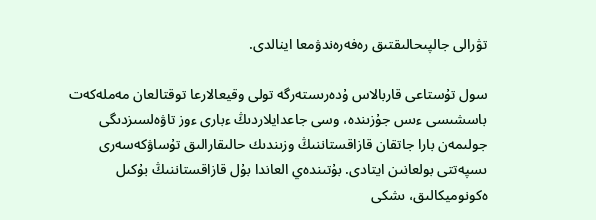تۋرالى جالپىحالىقتىق رەفەرەندۋمعا اينالدى.

سول تۇستاعى قاربالاس ۇدەرىستەرگە تولى وقيعالارعا توقتالعان مەملەكەت باسشىسى ءىس جۇزىندە، وسى جاعدايلاردىڭ ءبارى ءوز تاۋەلسىزدىگى جولىمەن بارا جاتقان قازاقستاننىڭ وزىندىك حالىقارالىق تۇساۋكەسەرى ىسپەتتى بولعانىن ايتادى. بۇتىندەي العاندا بۇل قازاقستاننىڭ بۇكىل ەكونوميكالىق، ىشكى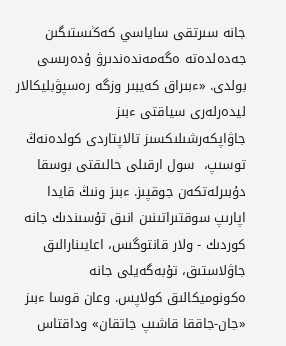جانە سىرتقى ساياسي كەڭىستىگىن جەدەلدەتە ەگەمەندەندىرۋ ۇدەرىسى بولدى. «ءبىراق كەيبىر وزگە رەسپۋبليكالار ليدەرلەرى سياقتى ءبىز جاۋاپكەرشىلىكسىز تالاپتاردى كولدەنەڭ توسىپ،  سول ارقىلى حالىقتى بوسقا دۇبىرلەتكەن جوقپىز. ءبىز ونىڭ قايدا اپارىپ سوقتىراتىنىن انىق تۇسىندىك جانە كوردىك - ولار قانتوگىس، اعايىنارالىق جاۋلاستىق، تۇبەگەيلى جانە ەكونوميكالىق كولاپس. وعان قوسا ءبىز «جان-جاققا قاشىپ جاتقان» وداقتاس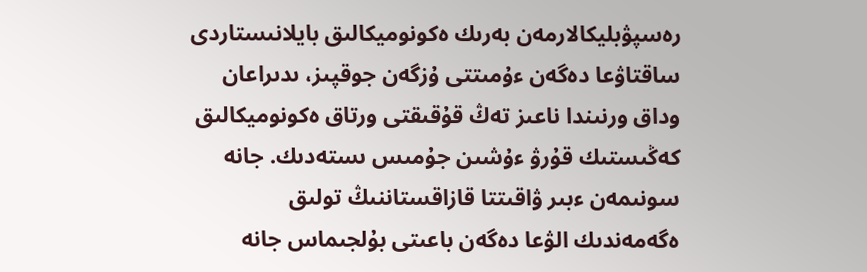رەسپۋبليكالارمەن بەرىك ەكونوميكالىق بايلانىستاردى ساقتاۋعا دەگەن ءۇمىتتى ۇزگەن جوقپىز، ىدىراعان وداق ورنىندا ناعىز تەڭ قۇقىقتى ورتاق ەكونوميكالىق كەڭىستىك قۇرۋ ءۇشىن جۇمىس ىستەدىك. جانە سونىمەن ءبىر ۋاقىتتا قازاقستاننىڭ تولىق ەگەمەندىك الۋعا دەگەن باعىتى بۇلجىماس جانە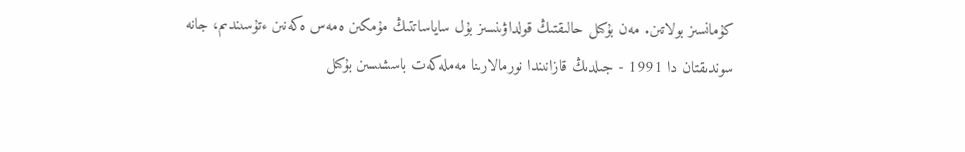كۇمانسىز بولاتىن. مەن بۇكىل حالىقتىڭ قولداۋىنسىز بۇل ساياساتتىڭ مۇمكىن ەمەس ەكەنىن ءتۇسىندىم، جانە سوندىقتان دا 1991 - جىلدىڭ قازانىندا نورمالارىنا مەملەكەت باسشىسىن بۇكىل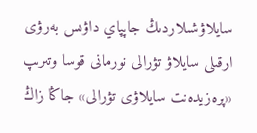سايلاۋشىلاردىڭ جاپپاي داۋىس بەرۋى   ارقىلى سايلاۋ تۋرالى نورمانى قوسا وتىرىپ «پرەزيدەنت سايلاۋى تۋرالى» جاڭا زاڭ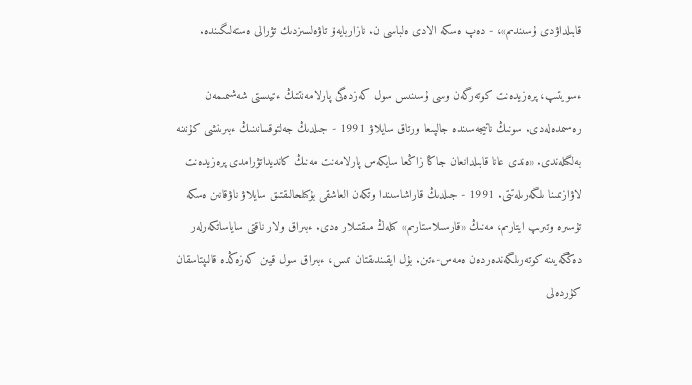قابىلداۋدى ۇسىندىم»، - دەپ ەسكە الادى ەلباسى ن. نازاربايەۆ تاۋەلسىزدىك تۋرالى ەستەلىگىندە.

ءسويتىپ، پرەزيدەنت كوتەرگەن وسى ۇسىنىس سول كەزدەگى پارلامەنتتىڭ ءتيىستى شەشىمىمەن رەسىمدەلەدى. سونىڭ ناتيجەسىندە جالپىعا ورتاق سايلاۋ 1991 - جىلدىڭ جەلتوقسانىنىڭ ءبىرىنشى كۇنىنە بەلگىلەندى. «ەندى عانا قابىلدانعان جاڭا زاڭعا سايكەس پارلامەنت مەنىڭ كانديداتۋرامدى پرەزيدەنت لاۋازىمىنا ىلگەرىلەتتى. 1991 - جىلدىڭ قاراشاسىندا وتكەن العاشقى بۇكىلحالىقتىق سايلاۋ ناۋقانىن ەسكە تۇسىرە وتىرىپ ايتارىم، مەنىڭ «قارسىلاستارىم» كىلەڭ مىقتىلار ەدى. ءبىراق ولار ناقتى ساياساتكەرلەر دەڭگەيىنە كوتەرىلگەندەردەن ەمەس-ءتىن. بۇل ايقىندىقتان تىس، ءبىراق سول قيىن كەزەڭدە قالىپتاسقان كۇردەلى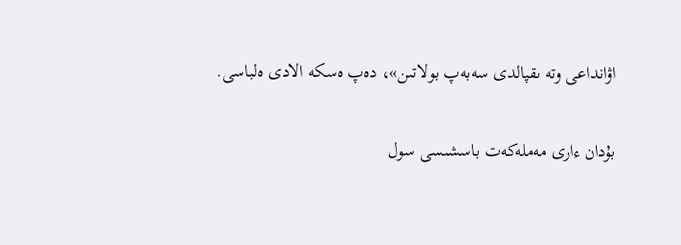اۋانداعى وتە ىقپالدى سەبەپ بولاتىن»، دەپ ەسكە الادى ەلباسى.

بۇدان ءارى مەملەكەت باسشىسى سول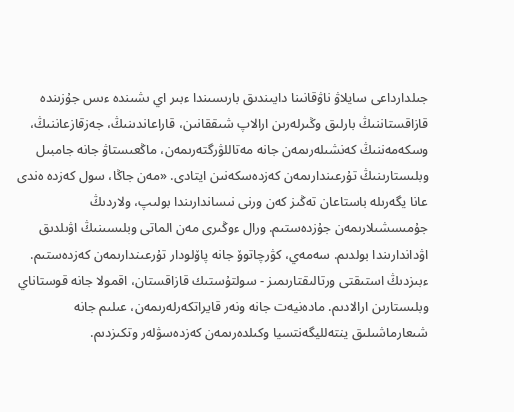جىلدارداعى سايلاۋ ناۋقانىنا دايىندىق بارىسىندا ءبىر اي ىشىندە ءىس جۇزىندە قازاقستاننىڭ بارلىق وڭىرلەرىن ارالاپ شىققانىن، قاراعاندىنىڭ، جەزقازعاننىڭ، وسكەمەننىڭ كەنشىلەرىمەن جانە مەتاللۋرگتەرىمەن، ماڭعىستاۋ جانە جامبىل وبلىستارىنىڭ تۇرعىندارىمەن كەزدەسكەنىن ايتادى. «مەن جاڭا، سول كەزدە ەندى عانا يگەرىلە باستاعان تەڭىز كەن ورنى نىساندارىندا بولىپ، ولاردىڭ جۇمىسشىلارىمەن جۇزدەستىم. ورال ءوڭىرى مەن الماتى وبلىسىنىڭ اۋىلدىق اۋداندارىندا بولدىم. سەمەي، كۋرچاتوۆ جانە پاۆلودار تۇرعىندارىمەن كەزدەستىم. ءبىزدىڭ استىقتى ورتالىقتارىمىز - سولتۇستىك قازاقستان، اقمولا جانە قوستاناي وبلىستارىن ارالادىم. مادەنيەت جانە ونەر قايراتكەرلەرىمەن، عىلىم جانە شىعارماشىلىق ينتەلليگەنتسيا وكىلدەرىمەن كەزدەسۋلەر وتكىزدىم.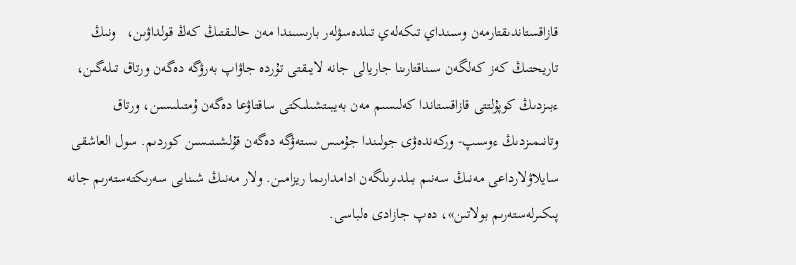قازاقستاندىقتارمەن وسىنداي تىكەلەي تىلدەسۋلەر بارىسىندا مەن حالىقتىڭ كەڭ قولداۋىن،   ونىڭ   تاريحتىڭ كەز كەلگەن سىناقتارىنا جاريالى جانە لايىقتى تۇردە جاۋاپ بەرۋگە دەگەن ورتاق تىلەگىن، ءبىزدىڭ كوپۇلتتى قازاقستاندا كەلىسىم مەن بەيبىتشىلىكتى ساقتاۋعا دەگەن ۇمتىلىسىن، ورتاق وتانىمىزدىڭ ءوسىپ- وركەندەۋى جولىندا جۇمىس ىستەۋگە دەگەن قۇلشىنىسىن كوردىم. سول العاشقى سايلاۋلارداعى مەنىڭ سەنىم بىلدىرىلگەن ادامدارىما ريزامىن. ولار مەنىڭ شىنايى سەرىكتەستەرىم جانە پىكىرلەستەرىم بولاتىن»، دەپ جازادى ەلباسى.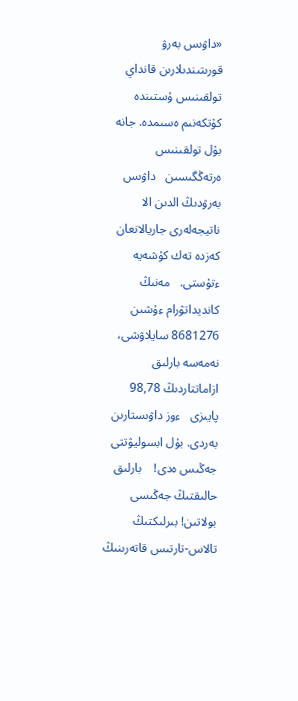«داۋىس بەرۋ قورىتىندىلارىن قانداي تولقىنىس ۇستىندە كۇتكەنىم ەسىمدە. جانە بۇل تولقىنىس ەرتەڭگىسىن   داۋىس بەرۋدىڭ الدىن الا ناتيجەلەرى جاريالانعان كەزدە تەك كۇشەيە ءتۇستى.   مەنىڭ كانديداتۋرام ءۇشىن 8681276 سايلاۋشى،   نەمەسە بارلىق ازاماتتاردىڭ 98,78 پايىزى   ءوز داۋىستارىن بەردى. بۇل ابسوليۋتتى جەڭىس ەدى!    بارلىق حالىقتىڭ جەڭىسى بولاتىن! بىرلىكتىڭ تالاس-تارتىس قاتەرىنىڭ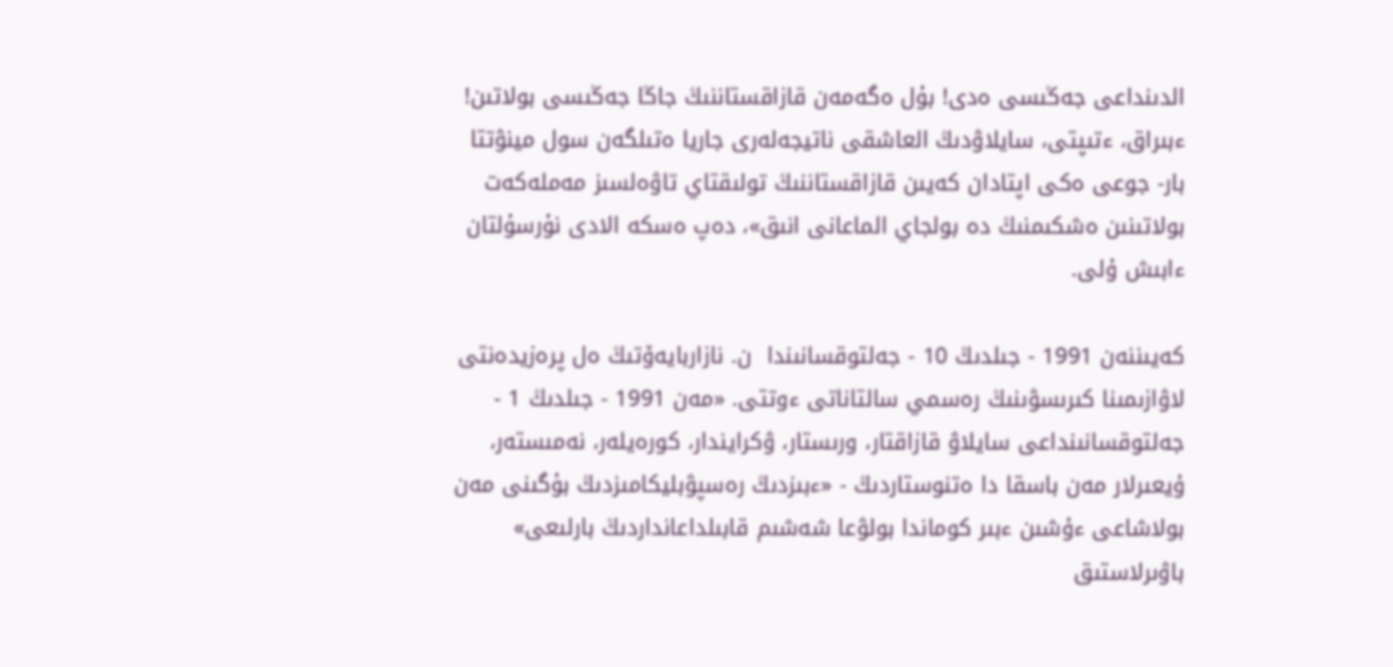الدىنداعى جەڭىسى ەدى! بۇل ەگەمەن قازاقستاننىڭ جاڭا جەڭىسى بولاتىن! ءبىراق، ءتىپتى، سايلاۋدىڭ العاشقى ناتيجەلەرى جاريا ەتىلگەن سول مينۋتتا بار- جوعى ەكى اپتادان كەيىن قازاقستاننىڭ تولىقتاي تاۋەلسىز مەملەكەت بولاتىنىن ەشكىمنىڭ دە بولجاي الماعانى انىق»، دەپ ەسكە الادى نۇرسۇلتان ءابىش ۇلى.

كەيىننەن 1991 - جىلدىڭ 10 - جەلتوقسانىندا  ن. نازاربايەۆتىڭ ەل پرەزيدەنتى لاۋازىمىنا كىرىسۋىنىڭ رەسمي سالتاناتى ءوتتى. «مەن 1991 - جىلدىڭ 1 - جەلتوقسانىنداعى سايلاۋ قازاقتار، ورىستار، ۋكرايندار، كورەيلەر، نەمىستەر، ۇيعىرلار مەن باسقا دا ەتنوستاردىڭ - «ءبىزدىڭ رەسپۋبليكامىزدىڭ بۇگىنى مەن بولاشاعى ءۇشىن ءبىر كوماندا بولۋعا شەشىم قابىلداعانداردىڭ بارلىعى» باۋىرلاستىق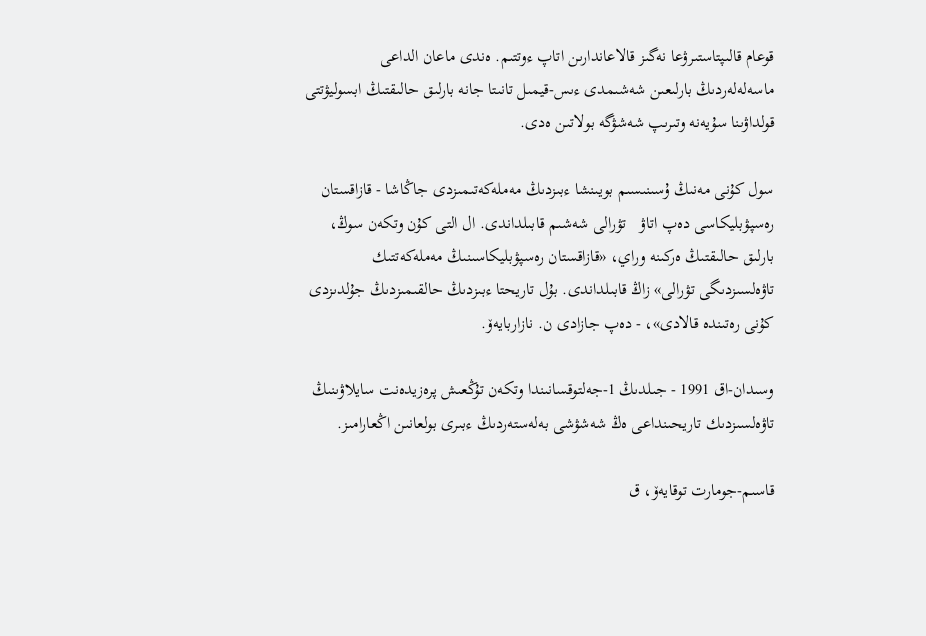قوعام قالىپتاستىرۋعا نەگىز قالاعاندارىن اتاپ ءوتتىم. ەندى ماعان الداعى ماسەلەلەردىڭ بارلىعىن شەشىمدى ءىس-قيمىل تانىتا جانە بارلىق حالىقتىڭ ابسوليۋتتى قولداۋىنا سۇيەنە وتىرىپ شەشۋگە بولاتىن ەدى.

سول كۇنى مەنىڭ ۇسىنىسىم بويىنشا ءبىزدىڭ مەملەكەتىمىزدى جاڭاشا - قازاقستان رەسپۋبليكاسى دەپ اتاۋ   تۋرالى شەشىم قابىلداندى. ال التى كۇن وتكەن سوڭ،   بارلىق حالىقتىڭ ەركىنە وراي، «قازاقستان رەسپۋبليكاسىنىڭ مەملەكەتتىك تاۋەلسىزدىگى تۋرالى» زاڭ قابىلداندى. بۇل تاريحتا ءبىزدىڭ حالقىمىزدىڭ جۇلدىزدى كۇنى رەتىندە قالادى»، - دەپ جازادى ن. نازاربايەۆ.

وسىدان-اق 1991 - جىلدىڭ 1-جەلتوقسانىندا وتكەن تۇڭعىش پرەزيدەنت سايلاۋىنىڭ تاۋەلسىزدىك تاريحىنداعى ەڭ شەشۋشى بەلەستەردىڭ ءبىرى بولعانىن اڭعارامىز.

قاسىم-جومارت توقايەۆ، ق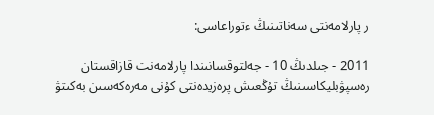ر پارلامەنتى سەناتىنىڭ ءتوراعاسى:

2011 - جىلدىڭ 10 - جەلتوقسانىندا پارلامەنت قازاقستان رەسپۋبليكاسىنىڭ تۇڭعىش پرەزيدەنتى كۇنى مەرەكەسىن بەكىتۋ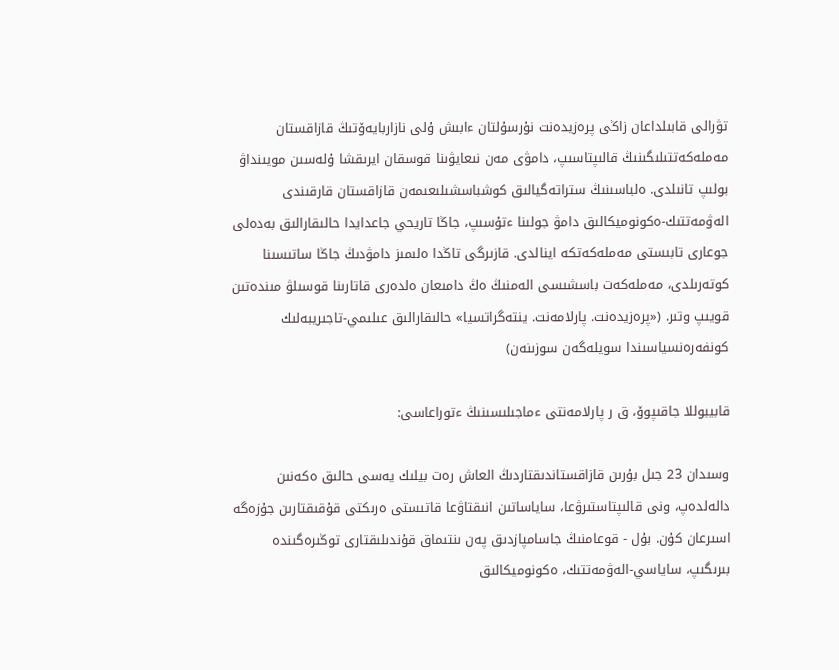تۋرالى قابىلداعان زاڭى پرەزيدەنت نۇرسۇلتان ءابىش ۇلى نازاربايەۆتىڭ قازاقستان مەملەكەتتىلىگىنىڭ قالىپتاسىپ، دامۋى مەن نىعايۋىنا قوسقان ايرىقشا ۇلەسىن مويىنداۋ بولىپ تانىلدى. ەلباسىنىڭ ستراتەگيالىق كوشباسشىلىعىمەن قازاقستان قارقىندى الەۋمەتتىك-ەكونوميكالىق دامۋ جولىنا ءتۇسىپ، جاڭا تاريحي جاعدايدا حالىقارالىق بەدەلى جوعارى تابىستى مەملەكەتكە اينالدى. قازىرگى تاڭدا ەلىمىز دامۋدىڭ جاڭا ساتىسىنا كوتەرىلدى، مەملەكەت باسشىسى الەمنىڭ ەڭ دامىعان ەلدەرى قاتارىنا قوسىلۋ مىندەتىن قويىپ وتىر. («پرەزيدەنت. پارلامەنت. ينتەگراتسيا» حالىقارالىق عىلىمي-تاجىريبەلىك كونفەرەنسياسىندا سويلەگەن سوزىنەن)

قابيبوللا جاقىپوۆ، ق ر پارلامەنتى ءماجىلىسىنىڭ ءتوراعاسى:

وسىدان 23 جىل بۇرىن قازاقستاندىقتاردىڭ العاش رەت بيلىك يەسى حالىق ەكەنىن دالەلدەپ، ونى قالىپتاستىرۋعا، ساياساتىن انىقتاۋعا قاتىستى ەرىكتى قۇقىقتارىن جۇزەگە اسىرعان كۇن. بۇل - قوعامنىڭ جاسامپازدىق پەن ىنتىماق قۇندىلىقتارى توڭىرەگىندە بىرىگىپ، ساياسي-الەۋمەتتىك، ەكونوميكالىق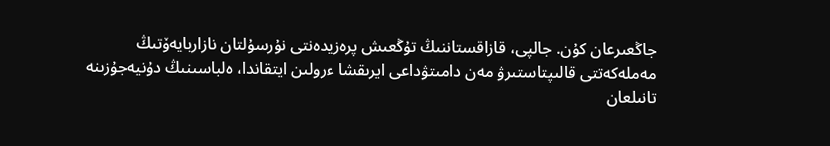جاڭعىرعان كۇن. جالپى، قازاقستاننىڭ تۇڭعىش پرەزيدەنتى نۇرسۇلتان نازاربايەۆتىڭ مەملەكەتتى قالىپتاستىرۋ مەن دامىتۋداعى ايرىقشا ءرولىن ايتقاندا، ەلباسىنىڭ دۇنيەجۇزىنە تانىلعان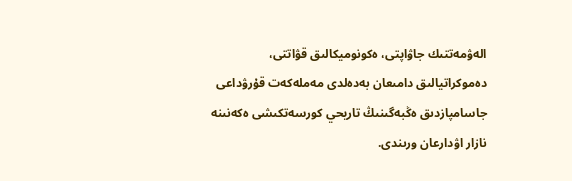الەۋمەتتىك جاۋاپتى، ەكونوميكالىق قۋاتتى، دەموكراتيالىق دامىعان بەدەلدى مەملەكەت قۇرۋداعى جاسامپازدىق ەڭبەگىنىڭ تاريحي كورسەتكىشى ەكەنىنە نازار اۋدارعان ورىندى.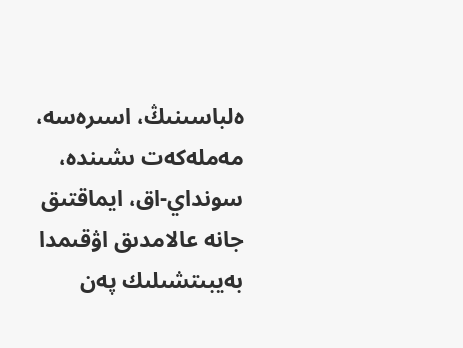ەلباسىنىڭ، اسىرەسە، مەملەكەت ىشىندە، سونداي-اق، ايماقتىق جانە عالامدىق اۋقىمدا بەيبىتشىلىك پەن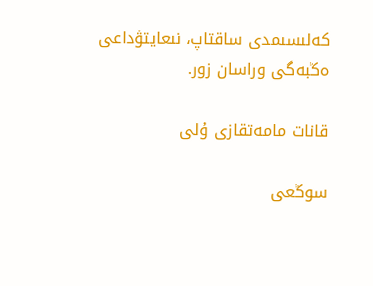كەلىسىمدى ساقتاپ، نىعايتۋداعى ەڭبەگى وراسان زور.

قانات مامەتقازى ۇلى

سوڭعى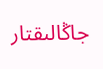جاڭالىقتار